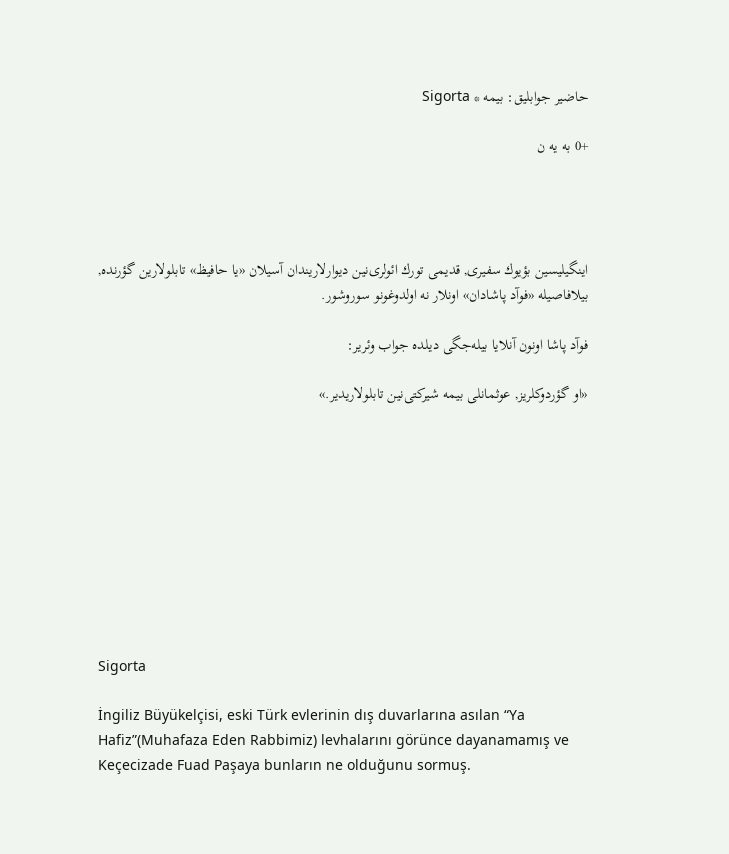حاضیر جوابلیق: بیمه * Sigorta

+0 به یه ن




اینگیلیسین بؤیوك سفیری, قدیمی تورك ائولری‌نین دیوارلاریندان آسیلان «یا حافیظ» تابلولارین گؤرنده, بیلافاصیله «فوآد پاشادان» اونلار نه اولدوغونو سوروشور.

فوآد پاشا اونون آنلایا بیله‌جگی دیلده جواب وئریر:

«او گؤردوكلریز, عوثمانلی بیمه شیركتی‌نین تابلولاریدیر.»










Sigorta

İngiliz Büyükelçisi, eski Türk evlerinin dış duvarlarına asılan “Ya Hafiz”(Muhafaza Eden Rabbimiz) levhalarını görünce dayanamamış ve Keçecizade Fuad Paşaya bunların ne olduğunu sormuş.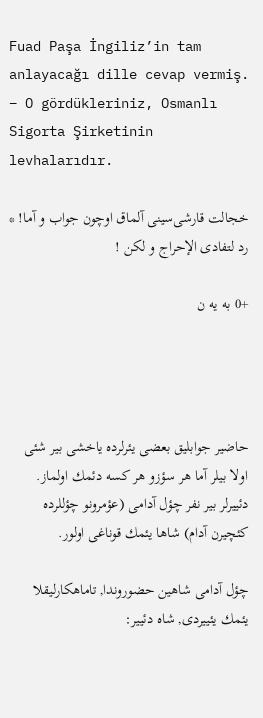Fuad Paşa İngiliz’in tam anlayacağı dille cevap vermiş.
– O gördükleriniz, Osmanlı Sigorta Şirketinin levhalarıdır.

خجالت قارشی‌سینی آلماق اوچون جواب و آما! * رد لتفادی الإحراج و لكن !

+0 به یه ن




حاضیر جوابلیق بعضی یئرلرده یاخشی بیر شئی اولا بیلر آما هر سؤزو هر كسه دئمك اولماز. دئییرلر بیر نفر چؤل آدامی (عؤمرونو چؤللرده كئچیرن آدام) شاها یئمك قوناغی اولور.

چؤل آدامی شاهین حضوروندا, تاماهكارلیقلا یئمك یئییردی, شاه دئییر: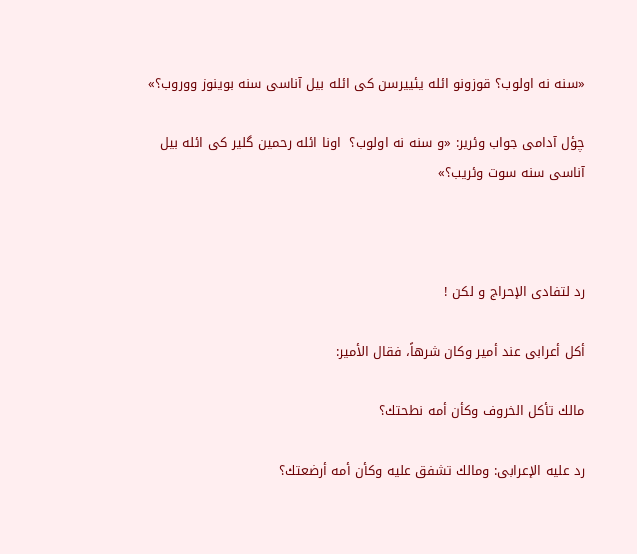«سنه نه اولوب؟ قوزونو ائله یئییرسن كی ائله بیل آناسی سنه بوینوز ووروب؟»

چؤل آدامی جواب وئریر: «و سنه نه اولوب؟  اونا ائله رحمین گلیر كی ائله بیل آناسی سنه سوت وئریب؟»



رد لتفادی الإحراج و لكن !

أكل أعرابی عند أمیر وكان شرهاً، فقال الأمیر:

مالك تأكل الخروف وكأن أمه نطحتك؟

رد علیه الإعرابی: ومالك تشفق علیه وكأن أمه أرضعتك؟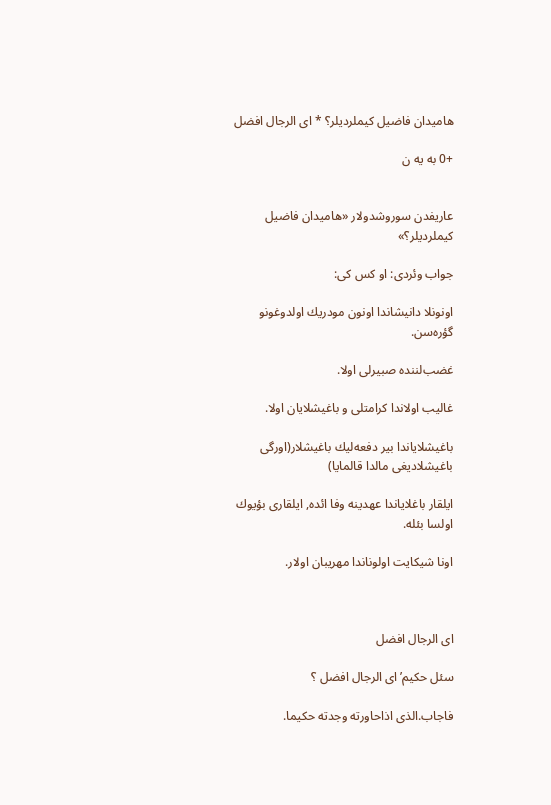هامیدان فاضیل كیملردیلر؟ * ای الرجال افضل

+0 به یه ن


عاریفدن سوروشدولار «هامیدان فاضیل كیملردیلر؟»

جواب وئردی: او كس كی:

اونونلا دانیشاندا اونون مودریك اولدوغونو گؤره‌سن.

غضب‌لننده صبیرلی اولا.

غالیب اولاندا كرامتلی و باغیشلایان اولا.

باغیشلایاندا بیر دفعه‌لیك باغیشلار(اورگی باغیشلادیغی مالدا قالمایا)

ایلقار باغلایاندا عهدینه وفا ائده, ایلقاری بؤیوك اولسا بئله.

اونا شیكایت اولوناندا مهریبان اولار.



ای الرجال افضل

سئل حكیم’ای الرجال افضل ؟

فاجاب.الذی اذاحاورته وجدته حكیما.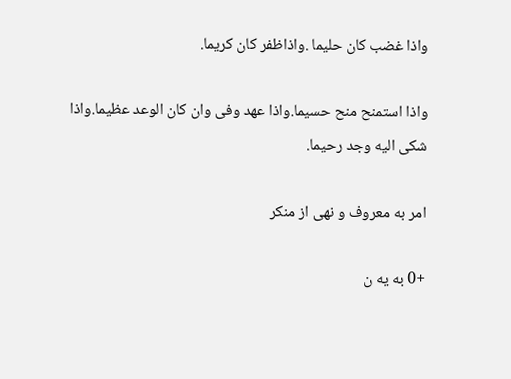واذا غضب كان حلیما .واذاظفر كان كریما.

واذا استمنح منح حسیما.واذا عهد وفى وان كان الوعد عظیما.واذا شكی الیه وجد رحیما.

امر به معروف و نهی از منكر

+0 به یه ن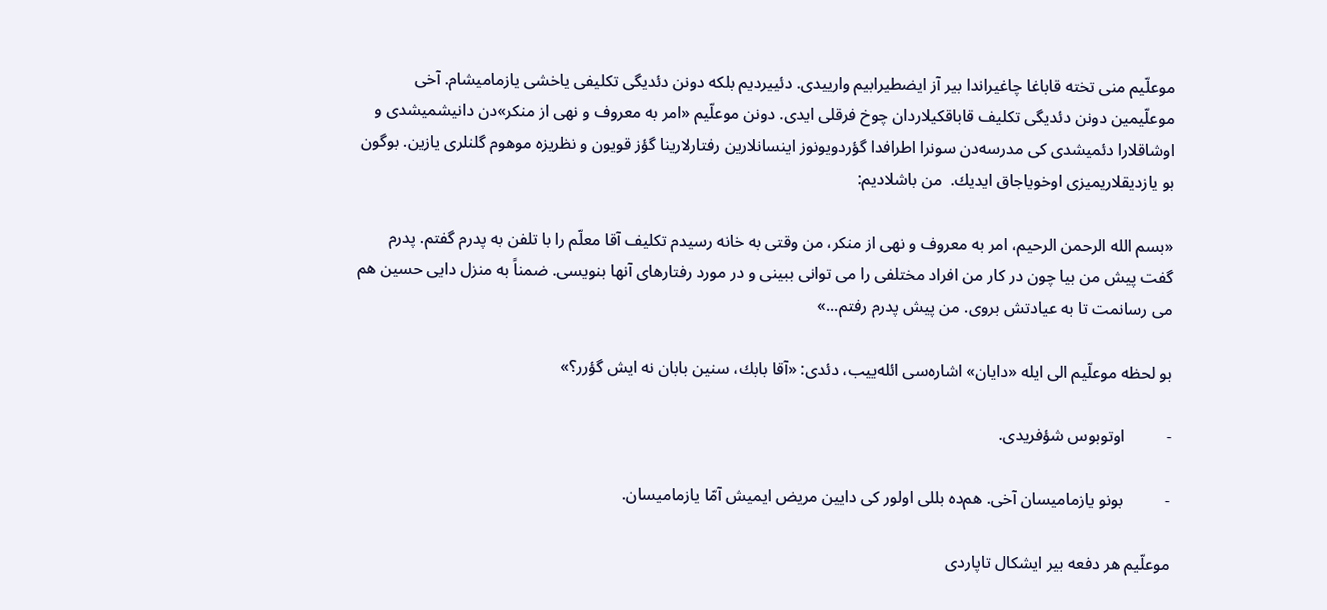موعلّیم منی تخته قاباغا چاغیراندا بیر آز ایضطیرابیم وارییدی. دئییردیم بلكه دونن دئدیگی تكلیفی یاخشی یازمامیشام. آخی موعلّیمین دونن دئدیگی تكلیف قاباقكیلاردان چوخ فرقلی ایدی. دونن موعلّیم «امر به معروف و نهی از منكر»دن دانیشمیشدی و اوشاقلارا دئمیشدی كی مدرسه‌دن سونرا اطرافدا گؤردویونوز اینسانلارین رفتارلارینا گؤز قویون و نظریزه موهوم گلنلری یازین. بوگون بو یازدیقلاریمیزی اوخویاجاق ایدیك.  من باشلادیم:

«بسم الله الرحمن الرحیم، امر به معروف و نهی از منكر، من وقتی به خانه رسیدم تكلیف آقا معلّم را با تلفن به پدرم گفتم. پدرم گفت پیش من بیا چون در كار من افراد مختلفی را می توانی ببینی و در مورد رفتارهای آنها بنویسی. ضمناً به منزل دایی حسین هم می رسانمت تا به عیادتش بروی. من پیش پدرم رفتم...»

بو لحظه موعلّیم الی ایله «دایان» اشاره‌سی ائله‌ییب، دئدی: «آقا بابك، سنین بابان نه ایش گؤرر؟»

-          اوتوبوس شؤفریدی.

-          بونو یازمامیسان آخی. هم‌ده بللی اولور كی دایین مریض ایمیش آمّا یازمامیسان.

موعلّیم هر دفعه بیر ایشكال تاپاردی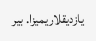یازدیقلاریمیزا. بیر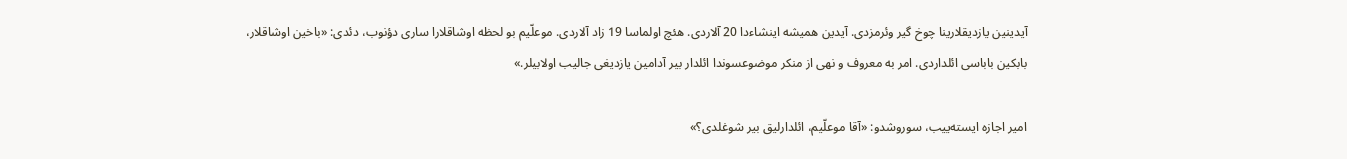آیدینین یازدیقلارینا چوخ گیر وئرمزدی. آیدین همیشه اینشاءدا 20 آلاردی. هئچ اولماسا 19 زاد آلاردی. موعلّیم بو لحظه اوشاقلارا ساری دؤنوب، دئدی: «باخین اوشاقلار، بابكین باباسی ائلداردی. امر به معروف و نهی از منكر موضوعسوندا ائلدار بیر آدامین یازدیغی جالیب اولابیلر.»

امیر اجازه ایسته‌ییب، سوروشدو: «آقا موعلّیم، ائلدارلیق بیر شوغلدی؟»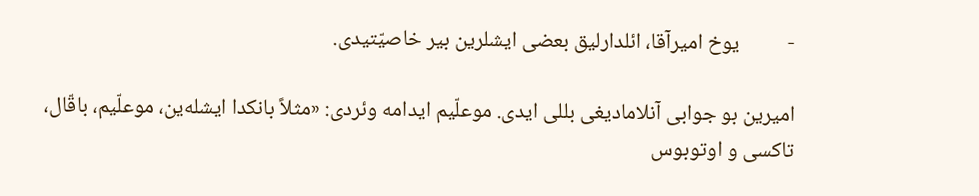-          یوخ امیرآقا، ائلدارلیق بعضی ایشلرین بیر خاصیّتیدی.

امیرین بو جوابی آنلامادیغی بللی ایدی. موعلّیم ایدامه وئردی: «مثلاً بانكدا ایشله‌ین، موعلّیم، باقّال، تاكسی و اوتوبوس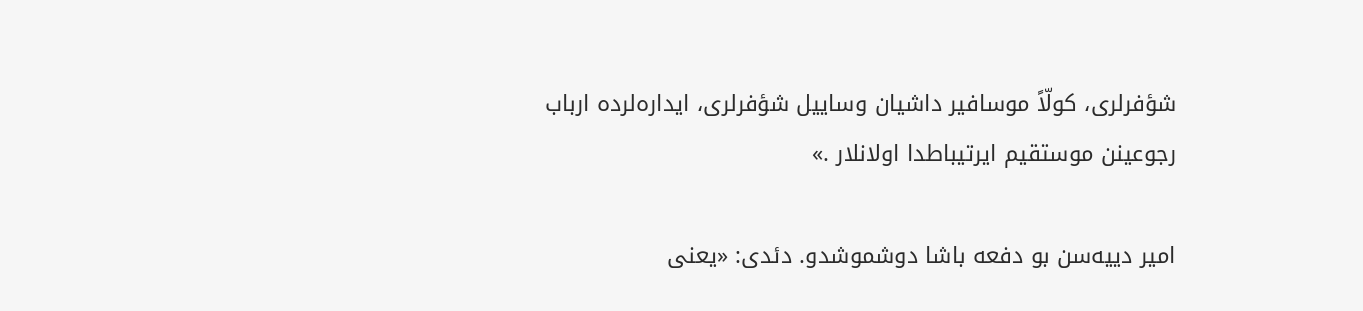شؤفرلری، كولّاً موسافیر داشیان وساییل شؤفرلری، ایداره‌لرده ارباب رجوعینن موستقیم ایرتیباطدا اولانلار .»

امیر دییه‌سن بو دفعه باشا دوشموشدو. دئدی: «یعنی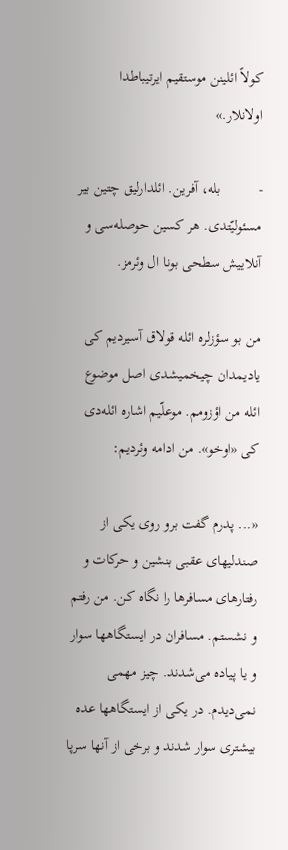كولاً ائلینن موستقیم ایرتیباطدا اولانلار.»

-          بله، آفرین. ائلدارلیق چتین بیر مسئولیّتدی. هر كسین حوصله‌سی و آنلاییش سطحی بونا ال وئرمز.

من بو سؤزلره ائله قولاق آسیردیم كی یادیمدان چیخمیشدی اصل موضوع ائله من اؤزومم. موعلّیم اشاره ائله‌دی كی «اوخو». من ادامه وئردیم:

«... پدرم گفت برو روی یكی از صندلیهای عقبی بنشین و حركات و رفتارهای مسافرها را نگاه كن. من رفتم و نشستم. مسافران در ایستگاهها سوار و یا پیاده می‌شدند. چیز مهمی نمی‌دیدم. در یكی از ایستگاهها عده بیشتری سوار شدند و برخی از آنها سرپا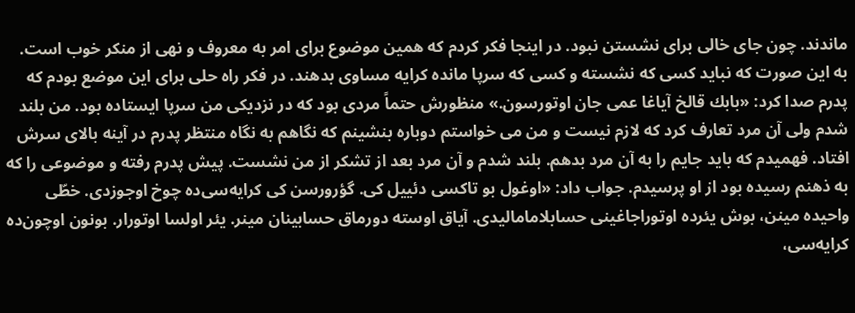ماندند. چون جای خالی برای نشستن نبود. در اینجا فكر كردم كه همین موضوع برای امر به معروف و نهی از منكر خوب است. به این صورت كه نباید كسی كه نشسته و كسی كه سرپا مانده كرایه مساوی بدهند. در فكر راه حلی برای این موضع بودم كه پدرم صدا كرد: «بابك قالخ آیاغا عمی جان اوتورسون.» منظورش حتماً مردی بود كه در نزدیكی من سرپا ایستاده بود. من بلند شدم ولی آن مرد تعارف كرد كه لازم نیست و من می خواستم دوباره بنشینم كه نگاهم به نگاه منتظر پدرم در آینه بالای سرش افتاد. فهمیدم كه باید جایم را به آن مرد بدهم. بلند شدم و آن مرد بعد از تشكر از من نشست. پیش پدرم رفته و موضوعی را كه به ذهنم رسیده بود از او پرسیدم. جواب داد: «اوغول بو تاكسی دئییل كی. گؤرورسن كی كرایه‌سی‌ده چوخ اوجوزدی. خطّی واحیده مینن، بوش یئرده اوتوراجاغینی حسابلامامالیدی. آیاق اوسته دورماق حسابینان مینر. یئر اولسا اوتورار. بونون اوچون‌ده كرایه‌سی،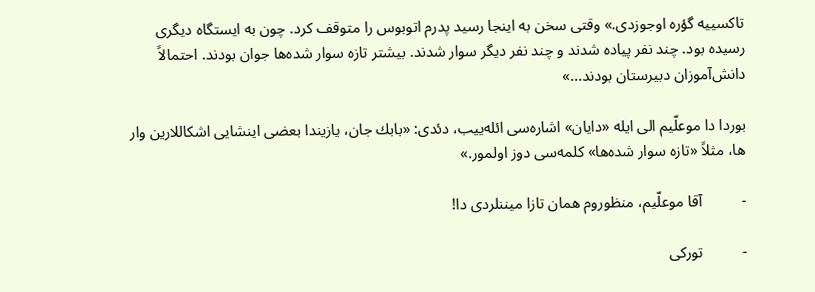تاكسییه گؤره اوجوزدی.» وقتی سخن به اینجا رسید پدرم اتوبوس را متوقف كرد. چون به ایستگاه دیگری رسیده بود. چند نفر پیاده شدند و چند نفر دیگر سوار شدند. بیشتر تازه سوار شده‌ها جوان بودند. احتمالاً دانش‌آموزان دبیرستان بودند...»

بوردا دا موعلّیم الی ایله «دایان» اشاره‌سی ائله‌ییب، دئدی: «بابك جان، یازیندا بعضی اینشایی اشكاللارین وار ها، مثلاً «تازه سوار شده‌ها» كلمه‌سی دوز اولمور.»

-          آقا موعلّیم، منظوروم همان تازا میننلردی دا!

-          توركی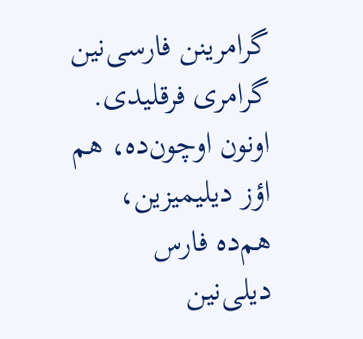گرامرینن فارسی‌نین گرامری فرقلیدی. اونون اوچون‌ده، هم اؤز دیلیمیزین، هم‌ده فارس دیلی‌نین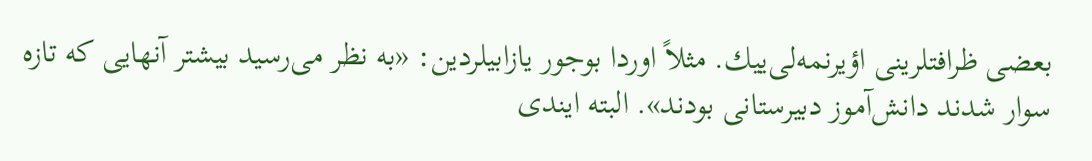بعضی ظرافتلرینی اؤیرنمه‌لی‌ییك. مثلاً اوردا بوجور یازابیلردین: «به نظر می‌رسید بیشتر آنهایی كه تازه سوار شدند دانش‌آموز دبیرستانی بودند». البته ایندی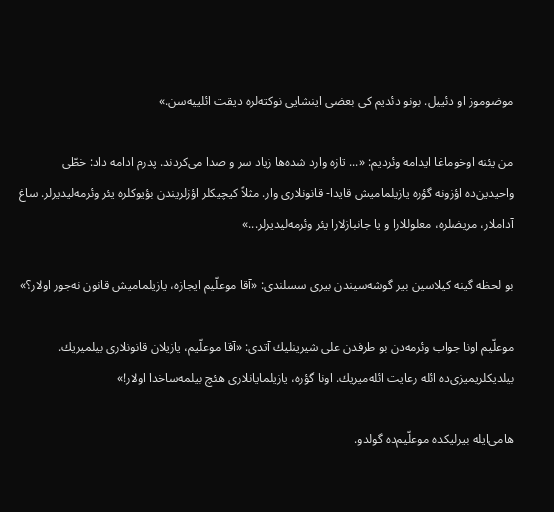موضوموز او دئییل. بونو دئدیم كی بعضی اینشایی نوكته‌لره دیقت ائلییه‌سن.»

من یئنه اوخوماغا ایدامه وئردیم: «... تازه وارد شده‌ها زیاد سر و صدا می‌كردند. پدرم ادامه داد: خطّی واحیدین‌ده اؤزونه گؤره یازیلمامیش قایدا- قانونلاری وار. مثلاً كیچیكلر اؤزلریندن بؤیوكلره یئر وئرمه‌لیدیرلر. ساغ آداملار، مریضلره، معلوللارا و یا جانبازلارا یئر وئرمه‌لیدیرلر...»

بو لحظه گینه كیلاسین بیر گوشه‌سیندن بیری سسلندی: «آقا موعلّیم ایجازه، یازیلمامیش قانون نه‌جور اولار؟»

موعلّیم اونا جواب وئرمه‌دن بو طرفدن علی شیرینلیك آتدی: «آقا موعلّیم، یازیلان قانونلاری بیلمیریك. بیلدیكلریمیزی‌ده ائله رعایت ائله‌میریك. اونا گؤره، یازیلمایانلاری هئچ بیلمه‌ساخدا اولار!»

هامی‌ایله بیرلیكده موعلّیم‌ده گولدو.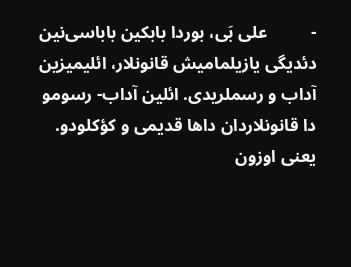-          علی بَی، بوردا بابكین باباسی‌نین دئدیگی یازیلمامیش قانونلار، ائلیمیزین آداب و رسملریدی. ائلین آداب- رسومو دا قانونلاردان داها قدیمی و كؤكلودو. یعنی اوزون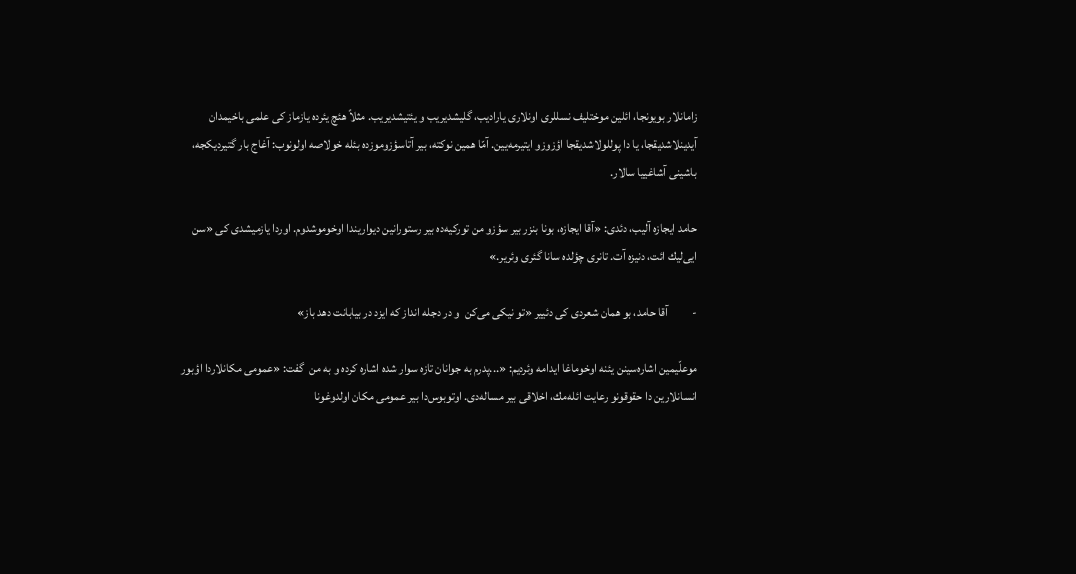زامانلار بویونجا، ائلین موختلیف نسللری اونلاری یارادیب، گلیشدیریب و یئتیشدیریب. مثلاً هئچ یئرده یازماز كی علمی باخیمدان آیدینلاشدیقجا، یا دا پوللولاشدیقجا اؤزوزو ایتیرمه‌یین. آمّا همین نوكته، بیر آتاسؤزوموزده بئله خولاصه اولونوب: آغاج بار گتیردیكجه، باشینی آشاغییا سالار.

حامد ایجازه آلیب، دئدی: «آقا ایجازه، بونا بنزر بیر سؤزو من توركیه‌ده بیر رستورانین دیواریندا اوخوموشدوم. اوردا یازمیشدی كی «سن ایی‌لیك ائت، دنیزه آت. تانری چؤلده سانا گئری وئریر.»

-          آقا حامد، بو همان شعردی كی دئییر «تو نیكی می‌كن  و در دجله انداز كه ایزد در بیابانت دهد باز»

موعلّیمین اشاره‌سینن یئنه اوخوماغا ایدامه وئردیم: «...پدرم به جوانان تازه سوار شده اشاره كرده و به من  گفت: «عمومی مكانلاردا اؤبور انسانلارین دا حقوقونو رعایت ائله‌مك، اخلاقی بیر مساله‌دی. اوتوبوس‌دا بیر عمومی مكان اولدوغونا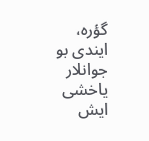گؤره، ایندی بو جوانلار یاخشی ایش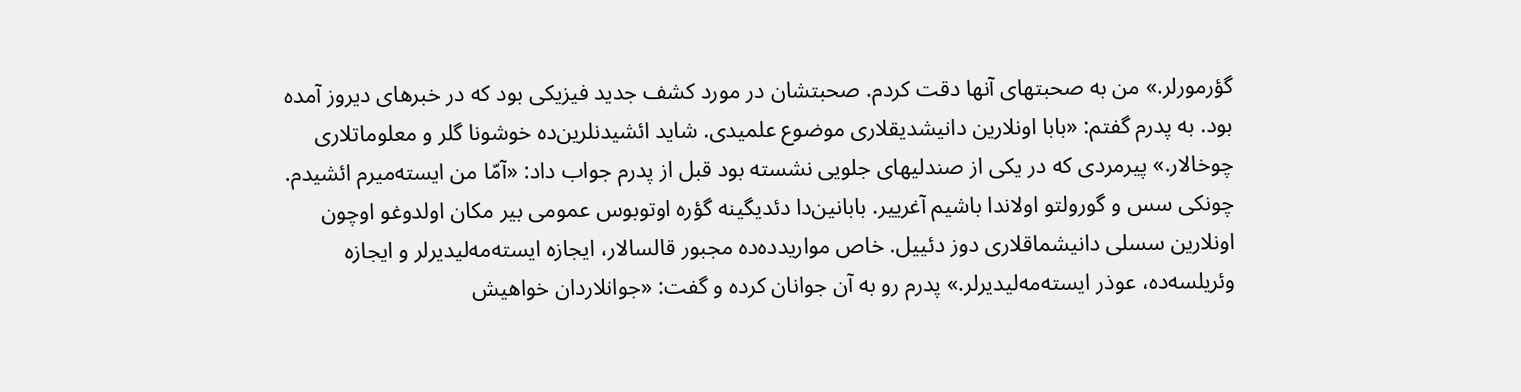گؤرمورلر.» من به صحبتهای آنها دقت كردم. صحبتشان در مورد كشف جدید فیزیكی بود كه در خبرهای دیروز آمده بود. به پدرم گفتم: «بابا اونلارین دانیشدیقلاری موضوع علمیدی. شاید ائشیدنلرین‌ده خوشونا گلر و معلوماتلاری چوخالار.» پیرمردی كه در یكی از صندلیهای جلویی نشسته بود قبل از پدرم جواب داد: «آمّا من ایسته‌میرم ائشیدم. چونكی سس و گورولتو اولاندا باشیم آغرییر. بابانین‌دا دئدیگینه گؤره اوتوبوس عمومی بیر مكان اولدوغو اوچون اونلارین سسلی دانیشماقلاری دوز دئییل. خاص مواریدده‌ده مجبور قالسالار، ایجازه ایسته‌مه‌لیدیرلر و ایجازه وئریلسه‌ده، عوذر ایسته‌مه‌لیدیرلر.» پدرم رو به آن جوانان كرده و گفت: «جوانلاردان خواهیش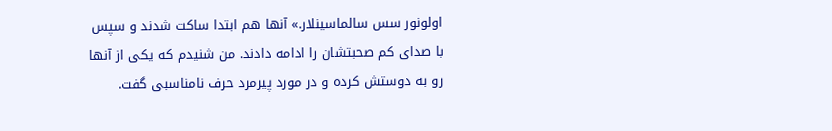اولونور سس سالماسینلار.» آنها هم ابتدا ساكت شدند و سپس با صدای كم صحبتشان را ادامه دادند. من شنیدم كه یكی از آنها رو به دوستش كرده و در مورد پیرمرد حرف نامناسبی گفت.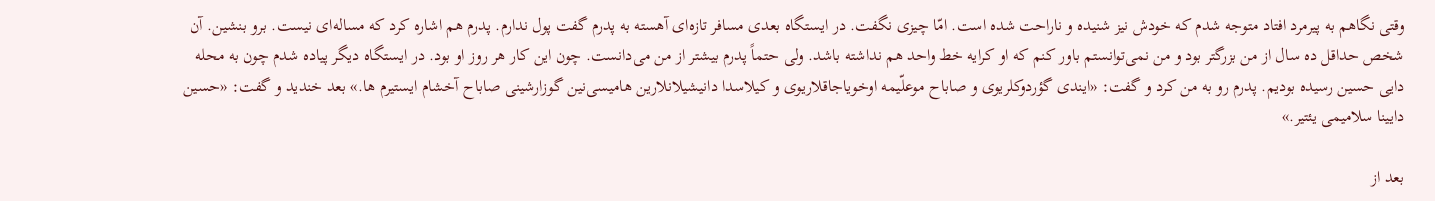وقتی نگاهم به پیرمرد افتاد متوجه شدم كه خودش نیز شنیده و ناراحت شده است. امّا چیزی نگفت. در ایستگاه بعدی مسافر تازه‌ای آهسته به پدرم گفت پول ندارم. پدرم هم اشاره كرد كه مساله‌ای نیست. برو بنشین. آن شخص حداقل ده سال از من بزرگتر بود و من نمی‌توانستم باور كنم كه او كرایه خط واحد هم نداشته باشد. ولی حتماً پدرم بیشتر از من می‌دانست. چون این كار هر روز او بود. در ایستگاه دیگر پیاده شدم چون به محله دایی حسین رسیده بودیم. پدرم رو به من كرد و گفت: «ایندی گؤردوكلریوی و صاباح موعلّیمه اوخویاجاقلاریوی و كیلاسدا دانیشیلانلارین هامیسی‌نین گوزارشینی صاباح آخشام ایستیرم ها.» بعد خندید و گفت: «حسین دایینا سلامیمی یئتیر.»

بعد از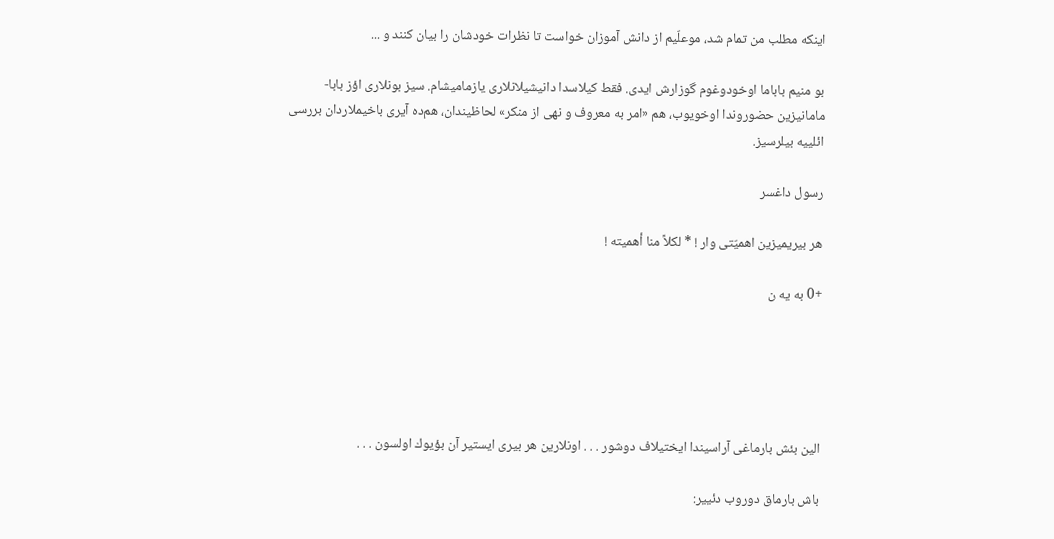اینكه مطلب من تمام شد، موعلّیم از دانش آموزان خواست تا نظرات خودشان را بیان كنند و ...

بو منیم باباما اوخودوغوم گوزارش ایدی. فقط كیلاسدا دانیشیلانلاری یازمامیشام. سیز بونلاری اؤز بابا- مامانیزین حضوروندا اوخویوب، هم «امر به معروف و نهی از منكر» لحاظیندان، هم‌ده آیری باخیملاردان بررسی ائلییه بیلرسیز.

رسول داغسر

هر بیریمیزین اهمیّتی وار ! * لكلاً منا أهمیته !

+0 به یه ن





الین بئش بارماغی آراسیندا ایختیلاف دوشور . . . اونلارین هر بیری ایستیر آن بؤیوك اولسون . . .

باش بارماق دوروب دئییر: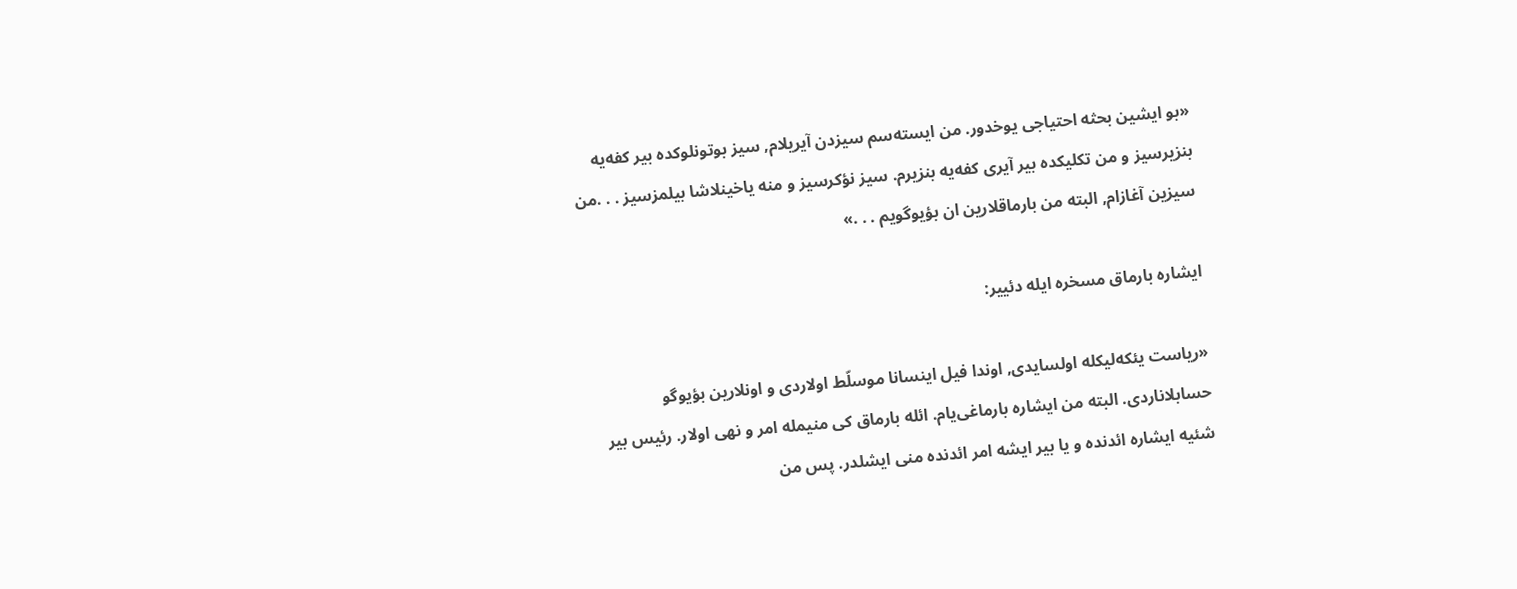«بو ایشین بحثه احتیاجی یوخدور. من ایسته‌سم سیزدن آیریلام, سیز بوتونلوكده بیر كفه‌یه بنزیرسیز و من تكلیكده بیر آیری كفه‌یه بنزیرم. سیز نؤكرسیز و منه یاخینلاشا بیلمزسیز . . .من سیزین آغازام, البته من بارماقلارین ان بؤیوگویم . . .»

ایشاره بارماق مسخره‌ ایله دئییر:

«ریاست یئكه‌لیكله اولسایدی, اوندا فیل اینسانا موسلّط اولاردی و اونلارین بؤیوگو حسابلاناردی. البته من ایشاره بارماغی‌یام. ائله بارماق كی منیمله امر و نهی اولار. رئیس بیر شئیه ایشاره ائدنده و یا بیر ایشه امر ائدنده منی ایشلدر. پس من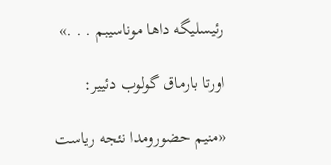رئیسلیگه داها موناسیبم . . .»

اورتا بارماق گولوب دئییر:

«منیم حضورومدا نئجه ریاست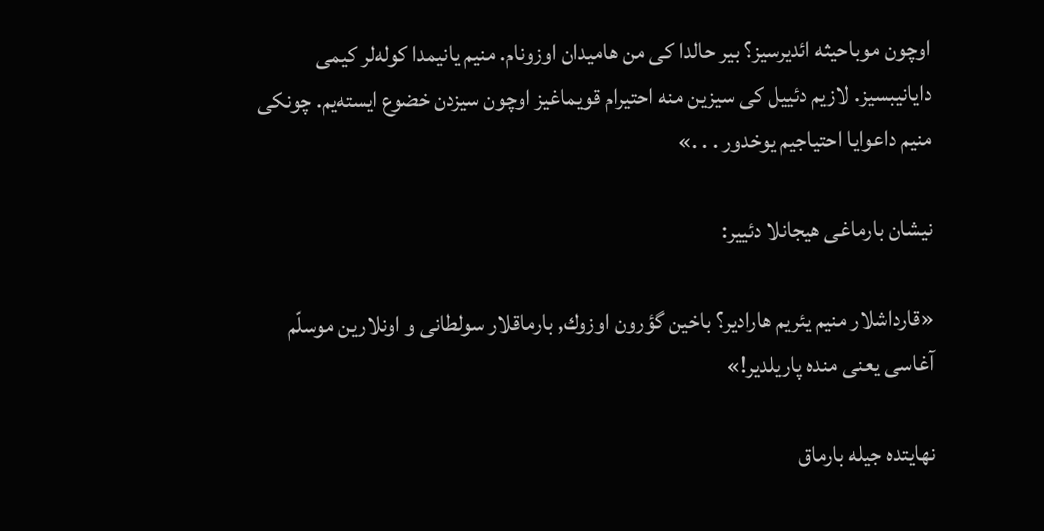اوچون موباحیثه ائدیرسیز؟ بیر حالدا كی من هامیدان اوزونام. منیم یانیمدا كوله‌لر كیمی دایانیبسیز. لازیم دئییل كی سیزین منه احتیرام قویماغیز اوچون سیزدن خضوع ایسته‌یم. چونكی منیم داعوایا احتیاجیم یوخدور . . .»

نیشان بارماغی هیجانلا دئییر:

«قارداشلار منیم یئریم هارادیر؟ باخین گؤرون اوزوك, بارماقلار سولطانی و اونلارین موسلّم آغاسی یعنی منده پاریلدیر!»

نهایتده جیله بارماق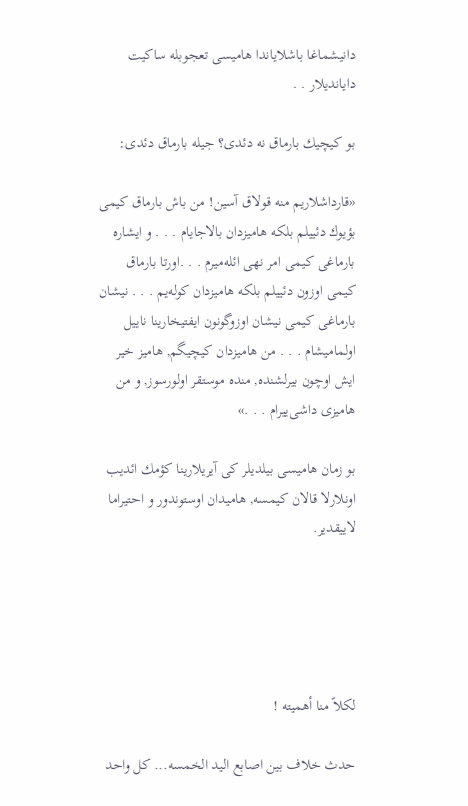دانیشماغا باشلایاندا هامیسی تعجوبله ساكیت دایاندیلار . .

بو كیچیك بارماق نه دئدی؟ جیله بارماق دئدی:

«قارداشلاریم منه قولاق آسین! من باش بارماق كیمی بؤیوك دئییلم بلكه هامیزدان بالاجایام . . . و ایشاره بارماغی كیمی امر نهی ائله‌میرم . . .اورتا بارماق كیمی اوزون دئییلم بلكه هامیزدان كوله‌یم . . . نیشان بارماغی كیمی نیشان اوزوگونون ایفتیخارینا ناییل اولمامیشام . . . من هامیزدان كیچیگم, هامیز خیر ایش اوچون بیرلشنده, منده موستقر اولورسوز, و من هامیزی داشی‌ییرام . . .»

بو زمان هامیسی بیلدیلر كی آیریلارینا كؤمك ائدیب اونلارلا قالان كیمسه, هامیدان اوستوندور و احتیراما لاییقدیر.





لكلاً منا أهمیته !

حدث خلاف بین اصابع الید الخمسه... كل واحد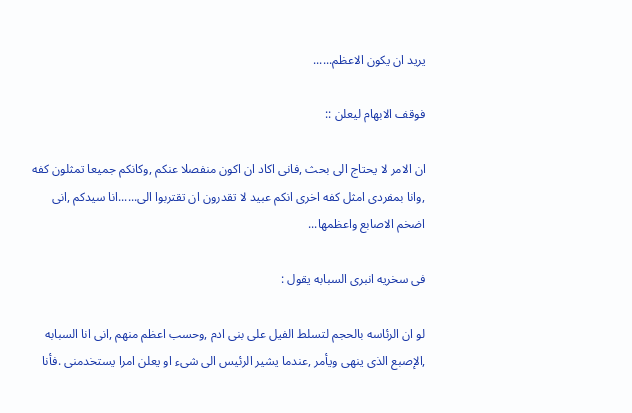یرید ان یكون الاعظم......

فوقف الابهام لیعلن ::

ان الامر لا یحتاج الى بحث ,فانى اكاد ان اكون منفصلا عنكم ,وكانكم جمیعا تمثلون كفه ,وانا بمفردى امثل كفه اخرى انكم عبید لا تقدرون ان تقتربوا الى......انا سیدكم ,انى اضخم الاصابع واعظمها...

فى سخریه انبرى السبابه یقول :

لو ان الرئاسه بالحجم لتسلط الفیل على بنى ادم ,وحسب اعظم منهم ,انى انا السبابه ,الإصبع الذى ینهى ویأمر ,عندما یشیر الرئیس الى شىء او یعلن امرا یستخدمنى .فأنا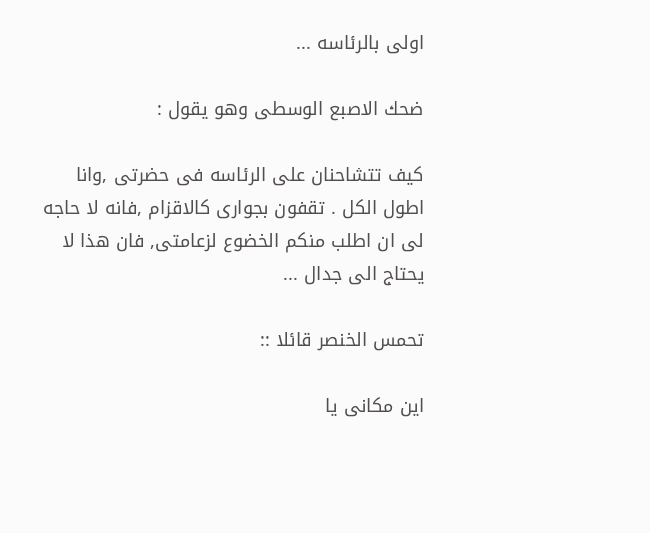اولى بالرئاسه ...

ضحك الاصبع الوسطى وهو یقول :

كیف تتشاحنان على الرئاسه فى حضرتى ,وانا اطول الكل . تقفون بجوارى كالاقزام ,فانه لا حاجه لى ان اطلب منكم الخضوع لزعامتى, فان هذا لا یحتاج الى جدال ...

تحمس الخنصر قائلا ::

این مكانى یا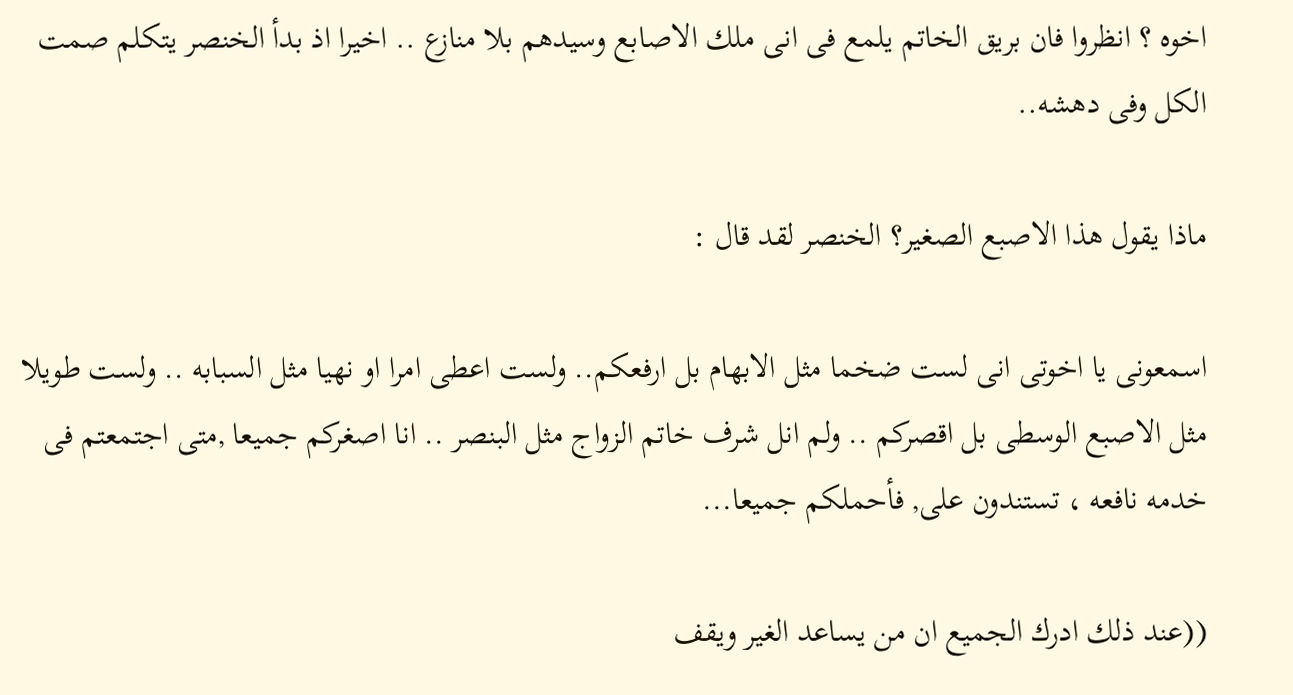اخوه ؟ انظروا فان بریق الخاتم یلمع فى انى ملك الاصابع وسیدهم بلا منازع .. اخیرا اذ بدأ الخنصر یتكلم صمت الكل وفى دهشه..

ماذا یقول هذا الاصبع الصغیر؟ الخنصر لقد قال :

اسمعونى یا اخوتى انى لست ضخما مثل الابهام بل ارفعكم.. ولست اعطى امرا او نهیا مثل السبابه .. ولست طویلا مثل الاصبع الوسطى بل اقصركم .. ولم انل شرف خاتم الزواج مثل البنصر .. انا اصغركم جمیعا ,متى اجتمعتم فى خدمه نافعه ، تستندون علی, فأحملكم جمیعا...

((عند ذلك ادرك الجمیع ان من یساعد الغیر ویقف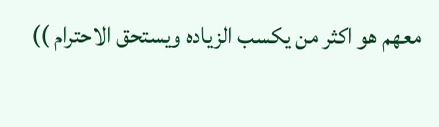معهم هو اكثر من یكسب الزیاده ویستحق الاحترام ))